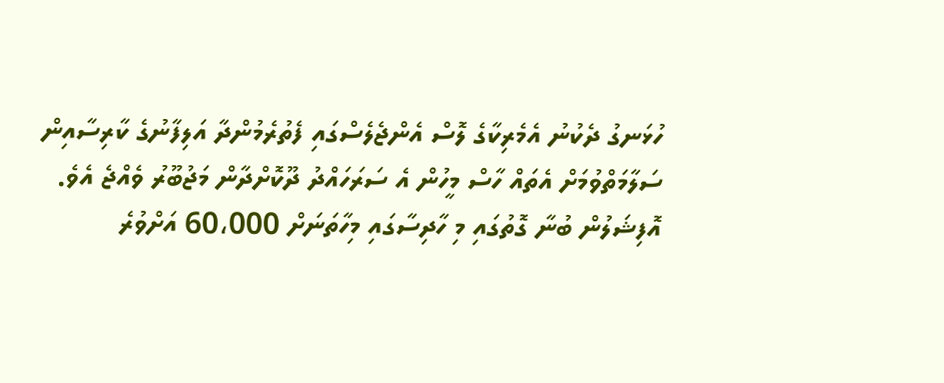ހުޅަނގު ދެކުނު އެމެރިކާގެ ލޮސް އެންޖެލެސްގައި ފެތުރެމުންދާ އަލިފާނުގެ ކާރިސާއިން ސަލާމަތްވުމަށް އެތައް ހާސް މީހުން އެ ސަރަހައްދު ދޫކޮށްދާން މަޖުބޫރު ވެއްޖެ އެވެ.
އޮފިޝަލުން ބުނާ ގޮތުގައި މި ހާދިސާގައި މިހާތަނަށް 60،000 އަށްވުރެ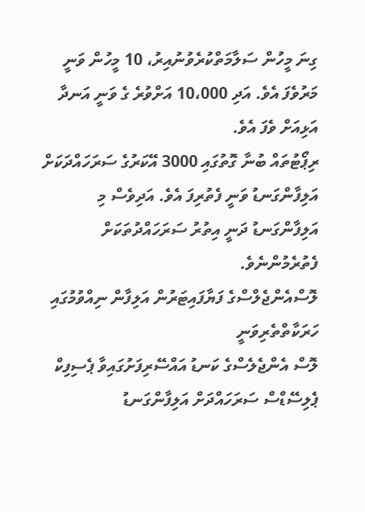ގިނަ މީހުން ސަލާމަތްކުރެވުނުއިރު، 10 މީހުން ވަނީ މަރުވެފަ އެވެ. އަދި 10،000 އަށްވުރެ ގެ ވަނީ އަނދާ އަޅިއަށް ވެފަ އެވެ.
ރިޕޯޓުތައް ބުނާ ގޮތުގައި 3000 އޭކަރުގެ ސަރަހައްދަކަށް އަލިފާންގަނޑު ވަނީ ފެތުރިފަ އެވެ. އަދިވެސް މި އަލިފާންގަނޑު ދަނީ އިތުރު ސަރަހައްދުތަކަށް ފެތުރެމުންނެވެ.
ލޮސްއެންޖެލްސްގެ ފަޔާފައިޓަރުން އަލިފާން ނިއްވުމުގައި ހަރަކާތްތެރިވަނީ
ލޮސް އެންޖެލެސްގެ ކަނޑު އައްސޭރިފަށުގައިވާ ޕެސިފިކް ޕެލިސޭޑްސް ސަރަހައްދަށް އަލިފާންގަނޑު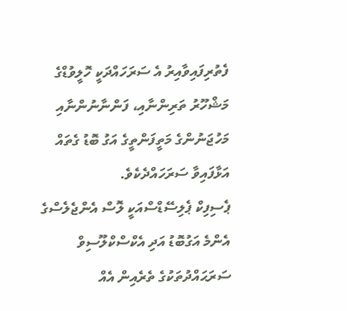ފެތުރިފައިވާއިރު އެ ސަރަހައްދަކީ ހޮލީވުޑްގެ މަޝްހޫރު ތަރިންނާއި، ފަންނާނުންނާއި މަހުޖަނުންގެ މަތީފަންތީގެ އަގު ބޮޑު ގެތައް އަޅާފައިވާ ސަރަހައްދެކެވެ.
ޕެސިފިކް ޕެލިސޭޑްސްއަކީ ލޮސް އެންޖެލެސްގެ އެންމެ އަގުބޮޑު އަދި އެކްސްކްލޫސިވް ސަރަޙައްދުތަކުގެ ތެރެއިން އެއް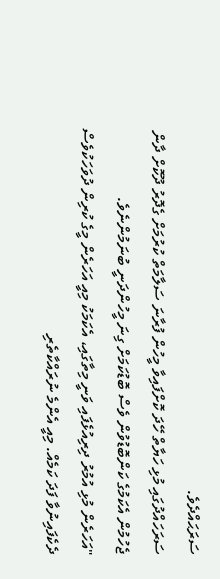ސަރަޙައްދެވެ.
ސަރަހައްދުގައި މުޅި ހަޔާތް ހޭދަ ކޮށްފައިވާ މީހުން ފުރާނަ ސަލާމަތް ކުރުމަށް ގެދޮރު ދޫކޮށް ދާން ޖެހުމުން އެކަމުގެ ކަންބޮޑުވުން ވެސް ބޮޑުކަމަށް ގިނަ މީހުންދަނީ ބުނަމުންނެވެ.
"އަހަރެން މުޅި އުމުރު ދިރިއުޅެފައި ވަނީ މިތާގައި، އެކަމަކު މިއީ އަހަރެން މީގެ ކުރިން ދުވަހަކުވެސް ދެކެފައިނުވާ ފަދަ ކަމެއް. މިއީ އެންމެ ނުރައްކާތެރި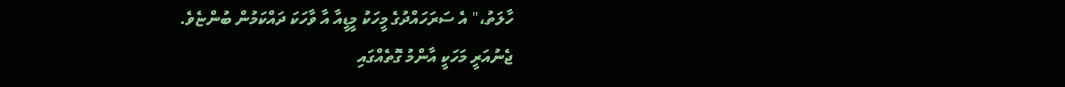ހާލަތު،" އެ ސަރަހައްދުގެ މީހަކު މީޑީއާ އާ ވާހަކަ ދައްކަމުން ބުންޏެވެ.
ޖެނުއަރީ މަހަކީ އާންމު ގޮތެއްގައި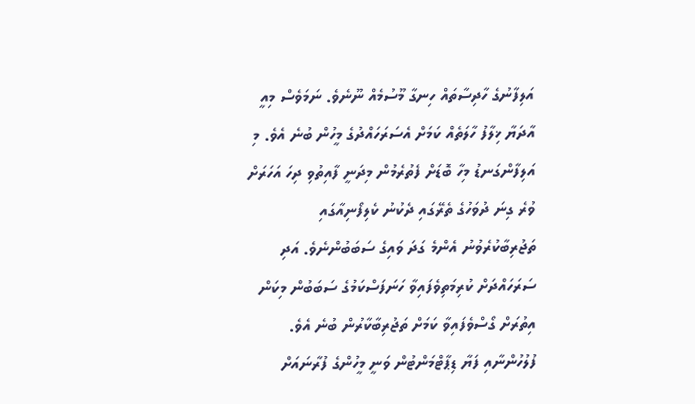އަލިފާނުގެ ހާދިސާތައް ހިނގާ މޫސުމެއް ނޫނެވެ. ނަމަވެސް މިއީ އާދަޔާ ޚިލާފު ހާލަތެއް ކަމަށް އެސަރަހައްދުގެ މީހުން ބުނެ އެވެ. މި އަލިފާންގަނޑު މިހާ ބޮޑަށް ފެތުރެމުން މިދަނީ ފާއިތުވި ދިހަ އަހަރަށް ވުރެ ގިނަ ދުވަހުގެ ތެރޭގައި ދެކުނު ކެލިފޯނިއާގައި ތަޖުރިބާކުރެވުނު އެންމެ ގަދަ ވައިގެ ސަބަބުންނެވެ. އަދި ސަރަހައްދަށް ކުރިމަތިވެފައިވާ ހަނަފަސްކަމުގެ ސަބަބުން މިކަން އިތުރަށް ގޯސްވެފައިވާ ކަމަށް ތަޖުރިބާކާރުން ބުނެ އެވެ.
ފުލުހުންނާއި ފަޔާ ޑިޕާޓްމަންޓުން ވަނީ މީހުންގެ ފުރާނައަށް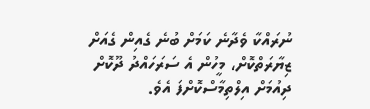ނުރައްކާ ވެދާނެ ކަމަށް ބުނެ ގެއިން ގެއަށް ޒިޔާރަތްކޮށް، މީހުން އެ ސަރަހައްދު ދޫކޮށް ދިއުމަށް އިލްތިމާސްކޮށްފަ އެވެ.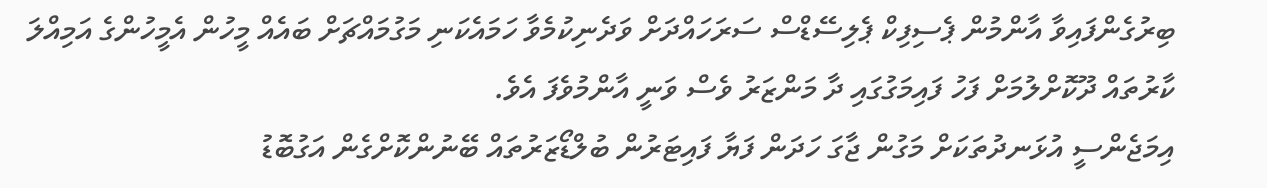ބިރުގެންފައިވާ އާންމުން ޕެސިފިކް ޕެލިސޭޑްސް ސަރަހައްދަށް ވަދެނިކުމެވާ ހަމައެކަނި މަގުމައްޗަށް ބައެއް މީހުން އެމީހުންގެ އަމިއްލަ ކާރުތައް ދޫކޮށްލުމަށް ފަހު ފައިމަގުގައި ދާ މަންޒަރު ވެސް ވަނީ އާންމުވެފަ އެވެ.
އިމަޖެންސީ އުޅަނދުތަކަށް މަގުން ޖާގަ ހަދަން ފަޔާ ފައިޓަރުން ބުލްޑޯޒަރުތައް ބޭނުންކޮށްގެން އަގުބޮޑު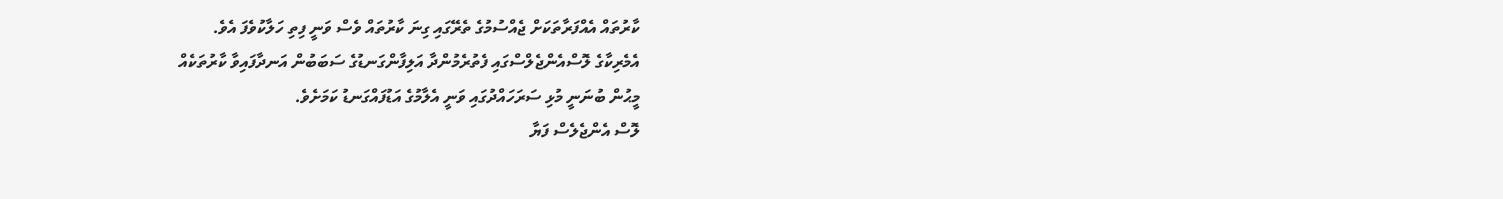ކާރުތައް އެއްފަރާތަކަށް ޖެއްސުމުގެ ތެރޭގައި ގިނަ ކާރުތައް ވެސް ވަނީ ފިތި ހަލާކުވެފަ އެވެ.
އެމެރިކާގެ ލޮސްއެންޖެލްސްގައި ފެތުރެމުންދާ އަލިފާންގަނޑުގެ ސަބަބުން އަނދާފައިވާ ކާރުތަކެއް
މީޙުން ބުނަނީ މުޅި ސަރަހައްދުގައި ވަނީ އެލާމުގެ އަޑުފައްގަނޑު ކަމަށެވެ.
ލޮސް އެންޖެލެސް ފަޔާ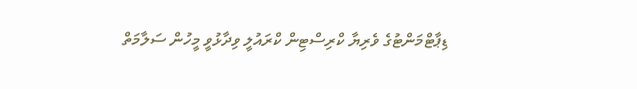ޑިޕާޓްމަންޓުގެ ވެރިޔާ ކްރިސްޓިން ކްރައުލީ ވިދާޅުވީ މީހުން ސަލާމަތް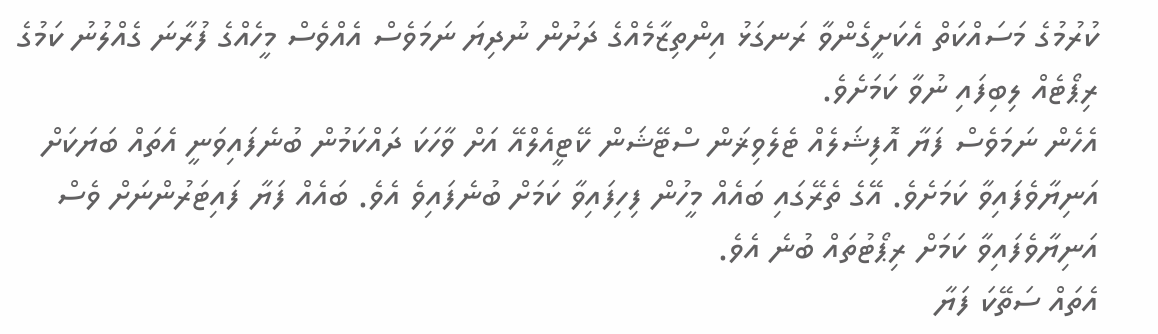ކުރުމުގެ މަސައްކަތް އެކަށީގެންވާ ރަނގަޅު އިންތިޒާމެއްގެ ދަށުން ނުދިޔަ ނަމަވެސް އެއްވެސް މީހެއްގެ ފުރާނަ ގެއްލުނު ކަމުގެ ރިޕޯޓެއް ލިބިފައި ނުވާ ކަމަށެވެ.
އެހެން ނަމަވެސް ފަޔާ އޮފިޝަލެއް ޓެލެވިޜަން ސްޓޭޝަން ކޭޓީއެލްއޭ އަށް ވާހަކަ ދައްކަމުން ބުނެފައިވަނީ އެތައް ބަޔަކަށް އަނިޔާވެފައިވާ ކަމަށެވެ. އޭގެ ތެރޭގައި ބައެއް މީހުން ފިހިފައިވާ ކަމަށް ބުނެފައިވެ އެވެ. ބައެއް ފަޔާ ފައިޓަރުންނަށް ވެސް އަނިޔާވެފައިވާ ކަމަށް ރިޕޯޓުތައް ބުނެ އެވެ.
އެތައް ސަތޭކަ ފަޔާ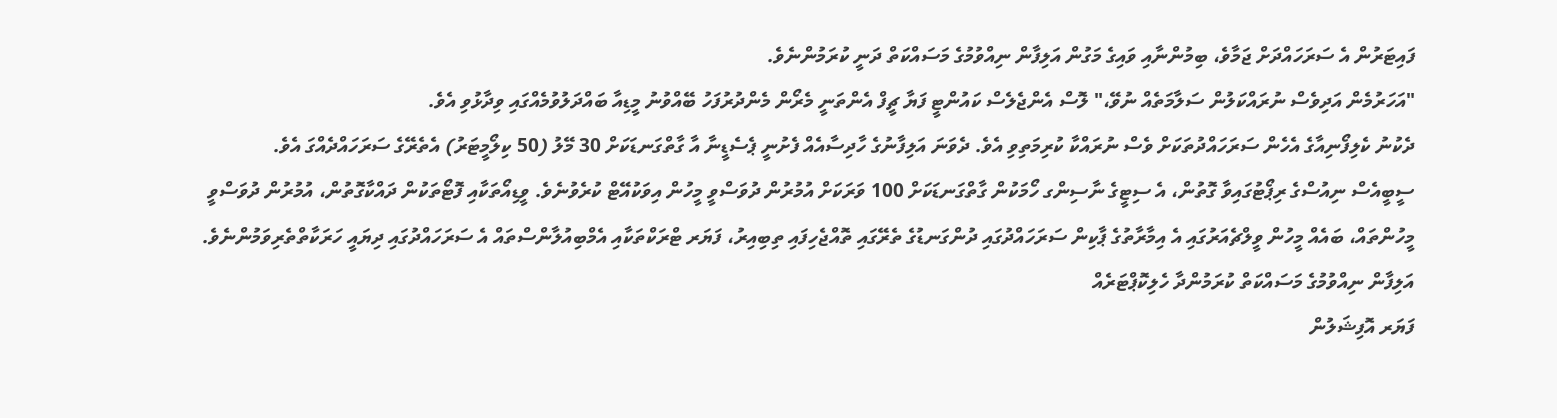ފައިޓަރުން އެ ސަރަހައްދަށް ޖަމާވެ، ބިމުންނާއި ވައިގެ މަގުން އަލިފާން ނިއްވުމުގެ މަސައްކަތް ދަނީ ކުރަމުންނެވެ.
"އަހަރުމެން އަދިވެސް ނުރައްކަލުން ސަލާމަތެއް ނުވޭ،" ލޮސް އެންޖެލެސް ކައުންޓީ ފަޔާ ޗީފް އެންތަނީ މެރޯން މެންދުރުފަހު ބޭއްވުނު މީޑިއާ ބައްދަލުވުމެއްގައި ވިދާޅުވި އެވެ.
ދެކުނު ކެލިފޯނިއާގެ އެހެން ސަރަހައްދުތަކަށް ވެސް ނުރައްކާ ކުރިމަތިވި އެވެ. ދެވަނަ އަލިފާނުގެ ހާދިސާއެއް ފެށުނީ ޕެސެޑީނާ އާ ގާތްގަނޑަކަށް 30 މޭލު (50 ކިލޯމީޓަރު) އެތެރޭގެ ސަރަހައްދެއްގަ އެވެ.
ސީބީއެސް ނިއުސްގެ ރިޕޯޓުގައިވާ ގޮތުން، އެ ސިޓީގެ ނާސިންގ ހޯމަކުން ގާތްގަނޑަކަށް 100 ވަރަކަށް އުމުރުން ދުވަސްވީ މީހުން އިވަކުއޭޓް ކުރެވުނެވެ. ވީޑިއޯތަކާއި ފޮޓޯތަކުން ދައްކާގޮތުން، އުމުރުން ދުވަސްވީ މީހުންތައް، ބައެއް މީހުން ވީލްޗެއަރުގައި އެ އިމާރާތުގެ ޕާކިން ސަރަހައްދުގައި ދުންގަނޑުގެ ތެރޭގައި ތޮއްޖެހިފައި ތިބިއިރު، ފަޔަރ ޓްރަކްތަކާއި އެމްބިއުލާންސްތައް އެ ސަރަހައްދުގައި ދިޔައީ ހަރަކާތްތެރިވަމުންނެވެ.
އަލިފާން ނިއްވުމުގެ މަސައްކަތް ކުރަމުންދާ ހެލިކޮޕްޓަރެއް
ފަޔަރ އޮފިޝަލުން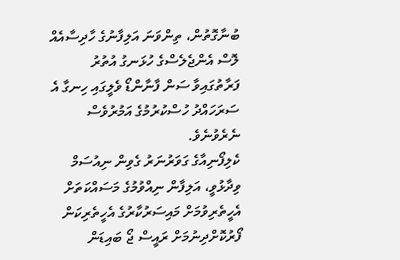ބުނާގޮތުން، ތިންވަނަ އަލިފާނުގެ ހާދިސާއެއް ލޮސް އެންޖެލެސްގެ ހުޅަނގު އުތުރު ފަރާތުގައިވާ ސަން ފާނާންޑޯ ވެލީގައި ހިނގާ އެ ސަރަހައްދު ހުސްކުރުމުގެ އަމުރުވެސް ނެރެވުނެވެ.
ކެލިފޯނިއާގެ ގަވަރުނަރު ގެވިން ނިއުސަމް ވިދާޅުވީ، އަލިފާން ނިއްވުމުގެ މަސައްކަތަށް އެހީތެރިވުމަށް މައިސަރުކާރުގެ އެހީތެރިކަން ފޯރުކޮށްދިނުމަށް ރައީސް ޖޯ ބައިޑަން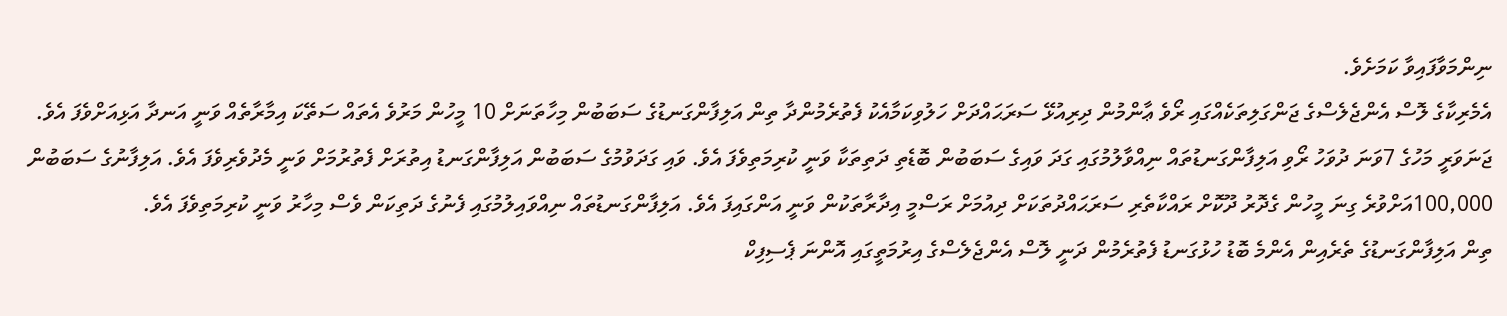ނިންމަވާފައިވާ ކަމަށެވެ.
އެމެރިކާގެ ލޮސް އެންޖެލެސްގެ ޖަންގަލިތަކެއްގައި ރޯވެ ޢާންމުން ދިރިއުޅޭ ސަރަޙައްދަށް ހަލުވިކަމާއެކު ފެތުރެމުންދާ ތިން އަލިފާންގަނޑުގެ ސަބަބުން މިހާތަނަށް 10 މީހުން މަރުވެ އެތައް ސަތޭކަ އިމާރާތެއް ވަނީ އަނދާ އަޅިއަށްވެފަ އެވެ.
ޖަނަވަރީ މަހުގެ 7ވަނަ ދުވަހު ރޯވި އަލިފާންގަނޑުތައް ނިއްވާލުމުގައި ގަދަ ވައިގެ ސަބަބުން ބޮޑެތި ދަތިތަކާ ވަނީ ކުރިމަތިވެފަ އެވެ. ވައި ގަދަވުމުގެ ސަބަބުން އަލިފާންގަނޑު އިތުރަށް ފެތުރުމަށް ވަނީ މެދުވެރިވެފަ އެވެ. އަލިފާނުގެ ސަބަބުން 100,000އަށްވުރެ ގިނަ މީހުން ގެދޮރު ދޫކޮށް ރައްކާތެރި ސަރަޙައްދުތަކަށް ދިއުމަށް ރަސްމީ އިދާރާތަކުން ވަނީ އަންގައިފަ އެވެ. އަލިފާންގަނޑުތައް ނިއްވައިލުމުގައި ފެނުގެ ދަތިކަން ވެސް މިހާރު ވަނީ ކުރިމަތިވެފަ އެވެ.
ތިން އަލިފާންގަނޑުގެ ތެރެއިން އެންމެ ބޮޑު ހުޅުގަނޑު ފެތުރެމުން ދަނީ ލޮސް އެންޖެލެސްގެ އިރުމަތީގައި އޮންނަ ޕެސިފިކް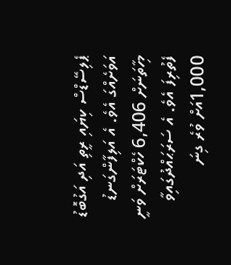ޕެލިސޭޑްސް ކިޔައި ރީތި އަދި އަގުބޮޑު އަވަށެއްގަ އެވެ. އެ އަލިފާންގަނޑު މިހާތަނަށް 6,406 ހެކްޓަރަށް ވަނީ ފެތުރިފަ އެވެ. އެ ސަރަޙައްދުގައިވާ 1,000އަށް ވުރެ ގިނަ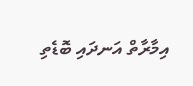އިމާރާތް އަނދައި ބޮޑެތި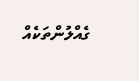ގެއްލުންތަކެއް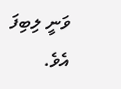ވަނީ ލިބިފަ އެވެ.